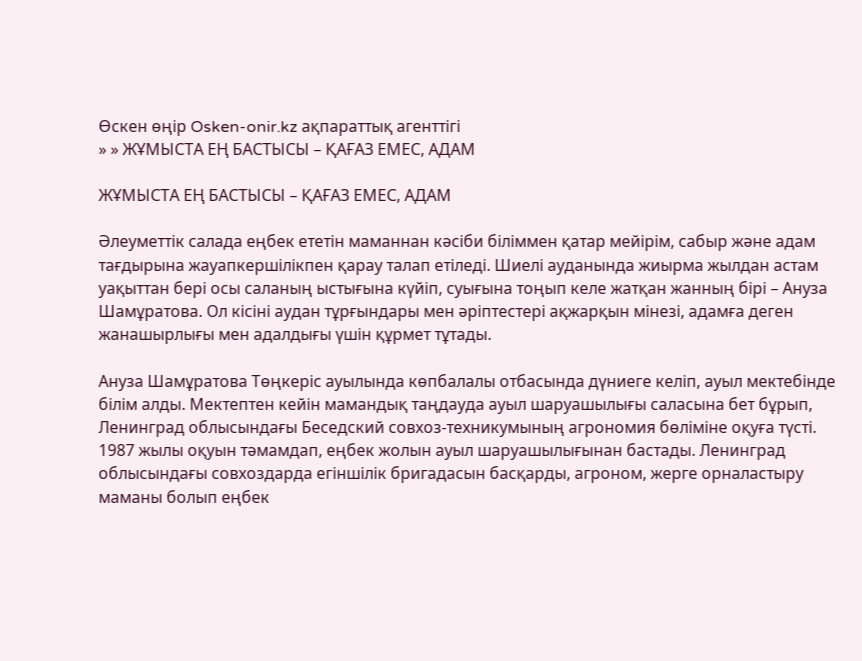Өскен өңір Osken-onir.kz ақпараттық агенттігі
» » ЖҰМЫСТА ЕҢ БАСТЫСЫ – ҚАҒАЗ ЕМЕС, АДАМ

ЖҰМЫСТА ЕҢ БАСТЫСЫ – ҚАҒАЗ ЕМЕС, АДАМ

Әлеуметтік салада еңбек ететін маманнан кәсіби біліммен қатар мейірім, сабыр және адам тағдырына жауапкершілікпен қарау талап етіледі. Шиелі ауданында жиырма жылдан астам уақыттан бері осы саланың ыстығына күйіп, суығына тоңып келе жатқан жанның бірі – Ануза Шамұратова. Ол кісіні аудан тұрғындары мен әріптестері ақжарқын мінезі, адамға деген жанашырлығы мен адалдығы үшін құрмет тұтады.

Ануза Шамұратова Төңкеріс ауылында көпбалалы отбасында дүниеге келіп, ауыл мектебінде білім алды. Мектептен кейін мамандық таңдауда ауыл шаруашылығы саласына бет бұрып, Ленинград облысындағы Беседский совхоз-техникумының агрономия бөліміне оқуға түсті. 1987 жылы оқуын тәмамдап, еңбек жолын ауыл шаруашылығынан бастады. Ленинград облысындағы совхоздарда егіншілік бригадасын басқарды, агроном, жерге орналастыру маманы болып еңбек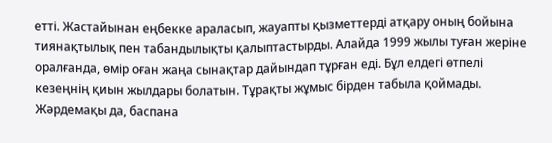етті. Жастайынан еңбекке араласып, жауапты қызметтерді атқару оның бойына тиянақтылық пен табандылықты қалыптастырды. Алайда 1999 жылы туған жеріне оралғанда, өмір оған жаңа сынақтар дайындап тұрған еді. Бұл елдегі өтпелі кезеңнің қиын жылдары болатын. Тұрақты жұмыс бірден табыла қоймады. Жәрдемақы да, баспана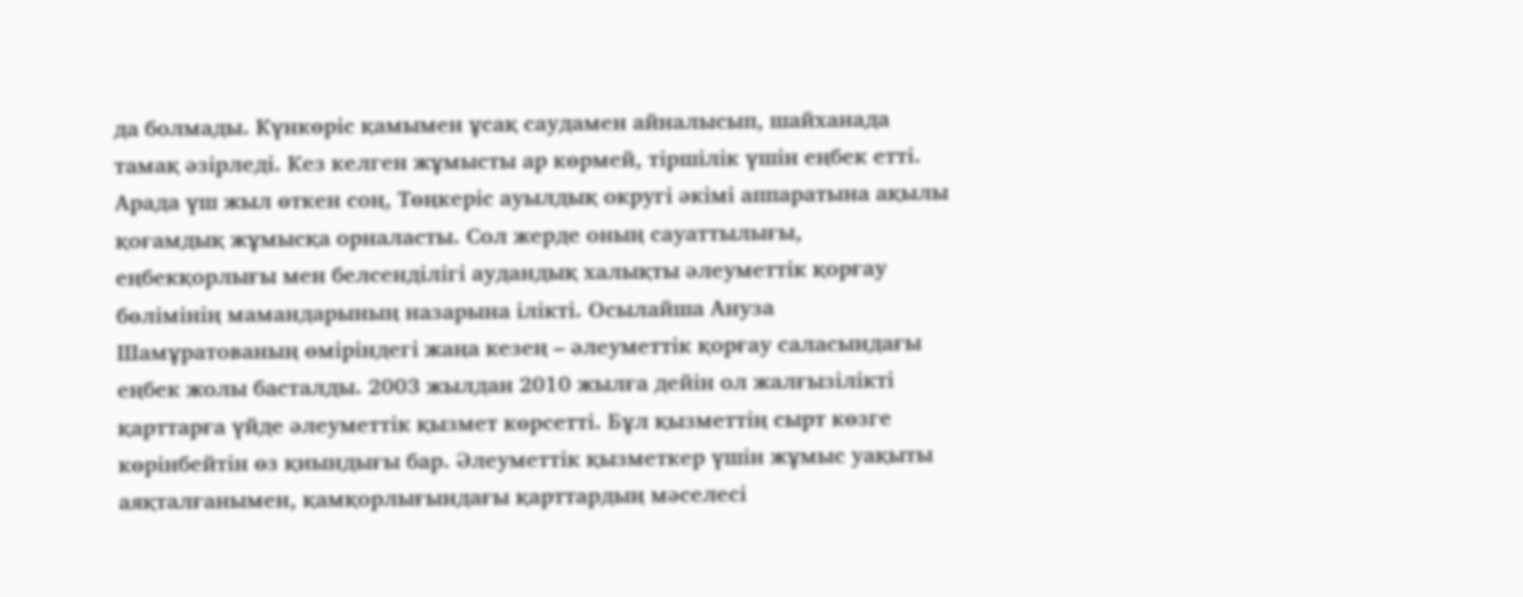да болмады. Күнкөріс қамымен ұсақ саудамен айналысып, шайханада тамақ әзірледі. Кез келген жұмысты ар көрмей, тіршілік үшін еңбек етті. Арада үш жыл өткен соң, Төңкеріс ауылдық округі әкімі аппаратына ақылы қоғамдық жұмысқа орналасты. Сол жерде оның сауаттылығы, еңбекқорлығы мен белсенділігі аудандық халықты әлеуметтік қорғау бөлімінің мамандарының назарына ілікті. Осылайша Ануза Шамұратованың өміріндегі жаңа кезең – әлеуметтік қорғау саласындағы еңбек жолы басталды. 2003 жылдан 2010 жылға дейін ол жалғызілікті қарттарға үйде әлеуметтік қызмет көрсетті. Бұл қызметтің сырт көзге көрінбейтін өз қиындығы бар. Әлеуметтік қызметкер үшін жұмыс уақыты аяқталғанымен, қамқорлығындағы қарттардың мәселесі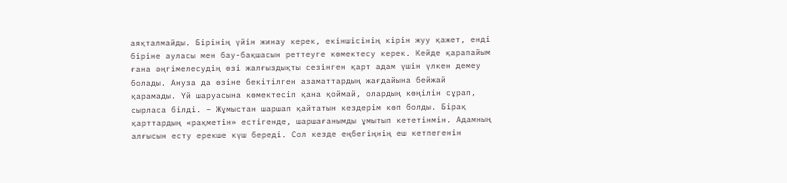аяқталмайды. Бірінің үйін жинау керек, екіншісінің кірін жуу қажет, енді біріне ауласы мен бау-бақшасын реттеуге көмектесу керек. Кейде қарапайым ғана әңгімелесудің өзі жалғыздықты сезінген қарт адам үшін үлкен демеу болады. Ануза да өзіне бекітілген азаматтардың жағдайына бейжай қарамады. Үй шаруасына көмектесіп қана қоймай, олардың көңілін сұрап, сырласа білді. – Жұмыстан шаршап қайтатын кездерім көп болды. Бірақ қарттардың «рақметін» естігенде, шаршағанымды ұмытып кететінмін. Адамның алғысын есту ерекше күш береді. Сол кезде еңбегіңнің еш кетпегенін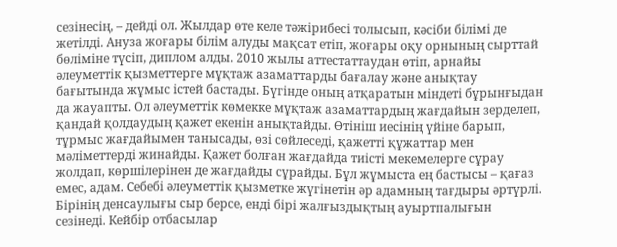сезінесің, – дейді ол. Жылдар өте келе тәжірибесі толысып, кәсіби білімі де жетілді. Ануза жоғары білім алуды мақсат етіп, жоғары оқу орнының сырттай бөліміне түсіп, диплом алды. 2010 жылы аттестаттаудан өтіп, арнайы әлеуметтік қызметтерге мұқтаж азаматтарды бағалау және анықтау бағытында жұмыс істей бастады. Бүгінде оның атқаратын міндеті бұрынғыдан да жауапты. Ол әлеуметтік көмекке мұқтаж азаматтардың жағдайын зерделеп, қандай қолдаудың қажет екенін анықтайды. Өтініш иесінің үйіне барып, тұрмыс жағдайымен танысады, өзі сөйлеседі, қажетті құжаттар мен мәліметтерді жинайды. Қажет болған жағдайда тиісті мекемелерге сұрау жолдап, көршілерінен де жағдайды сұрайды. Бұл жұмыста ең бастысы – қағаз емес, адам. Себебі әлеуметтік қызметке жүгінетін әр адамның тағдыры әртүрлі. Бірінің денсаулығы сыр берсе, енді бірі жалғыздықтың ауыртпалығын сезінеді. Кейбір отбасылар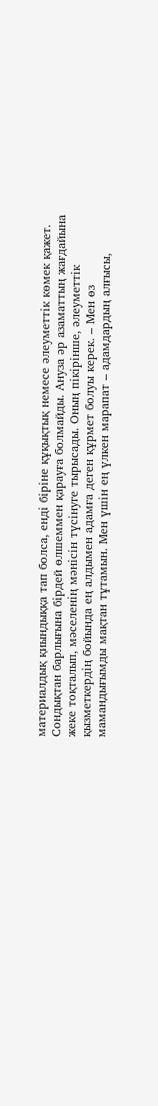материалдық қиындыққа тап болса, енді біріне құқықтық немесе әлеуметтік көмек қажет. Сондықтан барлығына бірдей өлшеммен қарауға болмайды. Ануза әр азаматтың жағдайына жеке тоқталып, мәселенің мәнісін түсінуге тырысады. Оның пікірінше, әлеуметтік қызметкердің бойында ең алдымен адамға деген құрмет болуы керек. – Мен өз мамандығымды мақтан тұтамын. Мен үшін ең үлкен марапат – адамдардың алғысы,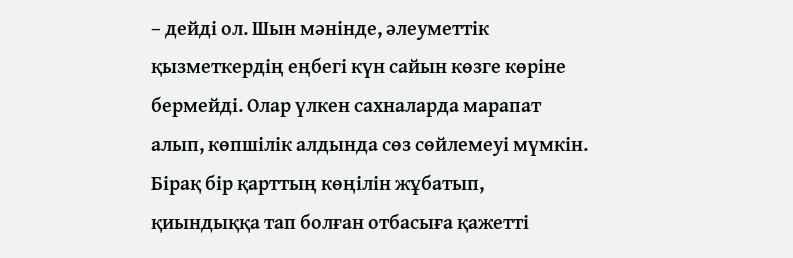– дейді ол. Шын мәнінде, әлеуметтік қызметкердің еңбегі күн сайын көзге көріне бермейді. Олар үлкен сахналарда марапат алып, көпшілік алдында сөз сөйлемеуі мүмкін. Бірақ бір қарттың көңілін жұбатып, қиындыққа тап болған отбасыға қажетті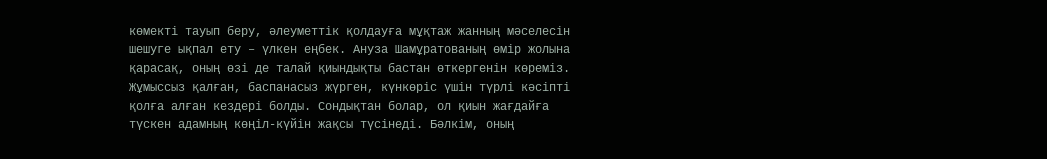көмекті тауып беру, әлеуметтік қолдауға мұқтаж жанның мәселесін шешуге ықпал ету – үлкен еңбек. Ануза Шамұратованың өмір жолына қарасақ, оның өзі де талай қиындықты бастан өткергенін көреміз. Жұмыссыз қалған, баспанасыз жүрген, күнкөріс үшін түрлі кәсіпті қолға алған кездері болды. Сондықтан болар, ол қиын жағдайға түскен адамның көңіл-күйін жақсы түсінеді. Бәлкім, оның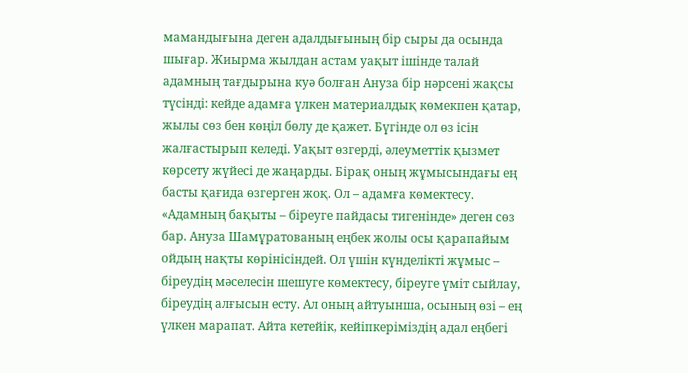мамандығына деген адалдығының бір сыры да осында шығар. Жиырма жылдан астам уақыт ішінде талай адамның тағдырына куә болған Ануза бір нәрсені жақсы түсінді: кейде адамға үлкен материалдық көмекпен қатар, жылы сөз бен көңіл бөлу де қажет. Бүгінде ол өз ісін жалғастырып келеді. Уақыт өзгерді, әлеуметтік қызмет көрсету жүйесі де жаңарды. Бірақ оның жұмысындағы ең басты қағида өзгерген жоқ. Ол – адамға көмектесу. «Адамның бақыты – біреуге пайдасы тигенінде» деген сөз бар. Ануза Шамұратованың еңбек жолы осы қарапайым ойдың нақты көрінісіндей. Ол үшін күнделікті жұмыс – біреудің мәселесін шешуге көмектесу, біреуге үміт сыйлау, біреудің алғысын есту. Ал оның айтуынша, осының өзі – ең үлкен марапат. Айта кетейік, кейіпкеріміздің адал еңбегі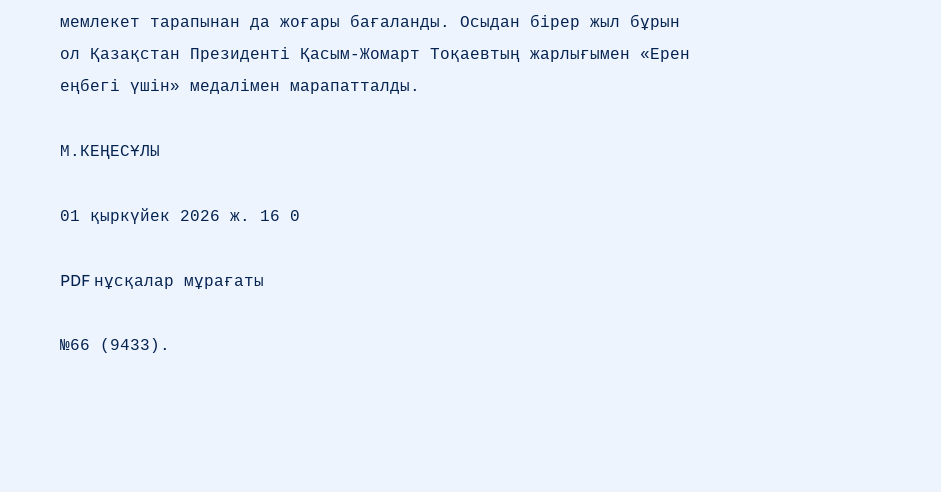мемлекет тарапынан да жоғары бағаланды. Осыдан бірер жыл бұрын ол Қазақстан Президенті Қасым-Жомарт Тоқаевтың жарлығымен «Ерен еңбегі үшін» медалімен марапатталды.

М.КЕҢЕСҰЛЫ

01 қыркүйек 2026 ж. 16 0

PDF нұсқалар мұрағаты

№66 (9433).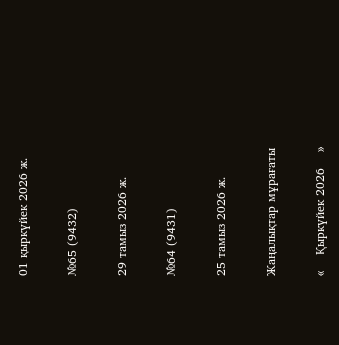01 қыркүйек 2026 ж.

№65 (9432)

29 тамыз 2026 ж.

№64 (9431)

25 тамыз 2026 ж.

Жаңалықтар мұрағаты

«    Қыркүйек 2026    »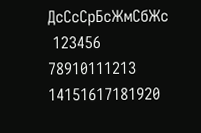ДсСсСрБсЖмСбЖс
 123456
78910111213
14151617181920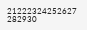21222324252627
282930